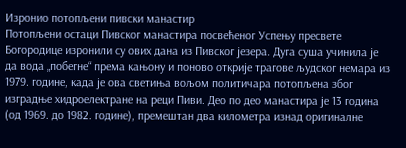Изронио потопљени пивски манастир
Потопљени остаци Пивског манастира посвећеног Успењу пресвете Богородице изронили су ових дана из Пивског језера. Дуга суша учинила је да вода „побегне“ према кањону и поново открије трагове људског немара из 1979. године, када је ова светиња вољом политичара потопљена због изградње хидроелектране на реци Пиви. Део по део манастира је 13 година (од 1969. до 1982. године), премештан два километра изнад оригиналне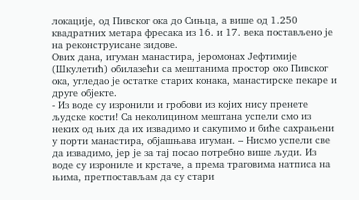локације, од Пивског ока до Сињца, а више од 1.250 квадратних метара фресака из 16. и 17. века постављено је на реконструисане зидове.
Ових дана, игуман манастира, јеромонах Јефтимије (Шкулетић) обилазећи са мештанима простор око Пивског ока, угледао је остатке старих конака, манастирске пекаре и друге објекте.
- Из воде су изронили и гробови из којих нису пренете људске кости! Са неколицином мештана успели смо из неких од њих да их извадимо и сакупимо и биће сахрањени у порти манастира, објашњава игуман. – Нисмо успели све да извадимо, јер је за тај посао потребно више људи. Из воде су изрониле и крстаче, а према траговима натписа на њима, претпостављам да су стари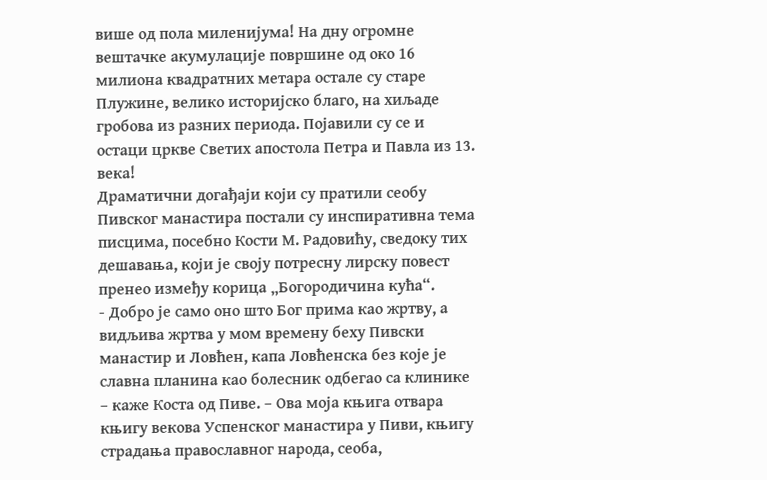више од пола миленијума! На дну огромне вештачке акумулације површине од око 16 милиона квадратних метара остале су старе Плужине, велико историјско благо, на хиљаде гробова из разних периода. Појавили су се и остаци цркве Светих апостола Петра и Павла из 13. века!
Драматични догађаји који су пратили сеобу Пивског манастира постали су инспиративна тема писцима, посебно Кости М. Радовићу, сведоку тих дешавања, који је своју потресну лирску повест пренео између корица „Богородичина кућа“.
- Добро је само оно што Бог прима као жртву, а видљива жртва у мом времену беху Пивски манастир и Ловћен, капа Ловћенска без које је славна планина као болесник одбегао са клинике – каже Коста од Пиве. – Ова моја књига отвара књигу векова Успенског манастира у Пиви, књигу страдања православног народа, сеоба,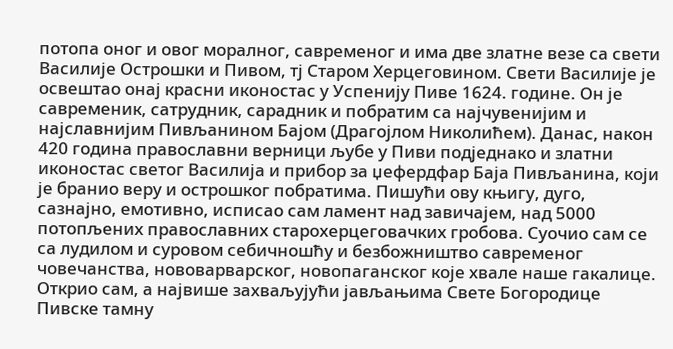потопа оног и овог моралног, савременог и има две златне везе са свети Василије Острошки и Пивом, тј Старом Херцеговином. Свети Василије је освештао онај красни иконостас у Успенију Пиве 1624. године. Он је савременик, сатрудник, сарадник и побратим са најчувенијим и најславнијим Пивљанином Бајом (Драгојлом Николићем). Данас, након 420 година православни верници љубе у Пиви подједнако и златни иконостас светог Василија и прибор за џефердфар Баја Пивљанина, који је бранио веру и острошког побратима. Пишући ову књигу, дуго, сазнајно, емотивно, исписао сам ламент над завичајем, над 5000 потопљених православних старохерцеговачких гробова. Суочио сам се са лудилом и суровом себичношћу и безбожништво савременог човечанства, нововарварског, новопаганског које хвале наше гакалице. Открио сам, а највише захваљујући јављањима Свете Богородице Пивске тамну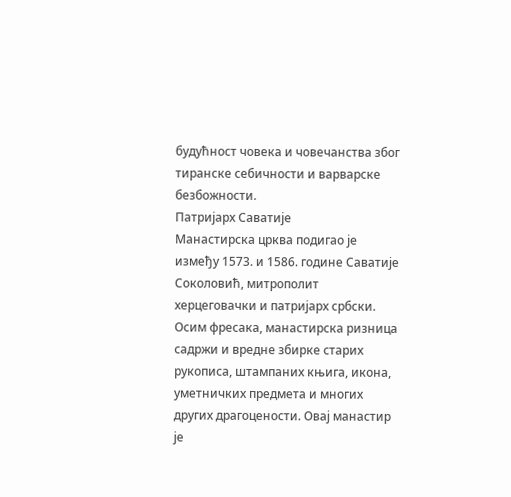будућност човека и човечанства због тиранске себичности и варварске безбожности.
Патријарх Саватије
Манастирска црква подигао је између 1573. и 1586. године Саватије Соколовић, митрополит херцеговачки и патријарх србски. Осим фресака, манастирска ризница садржи и вредне збирке старих рукописа, штампаних књига, икона, уметничких предмета и многих других драгоцености. Овај манастир је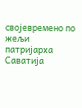својевремено по жељи патријарха Саватија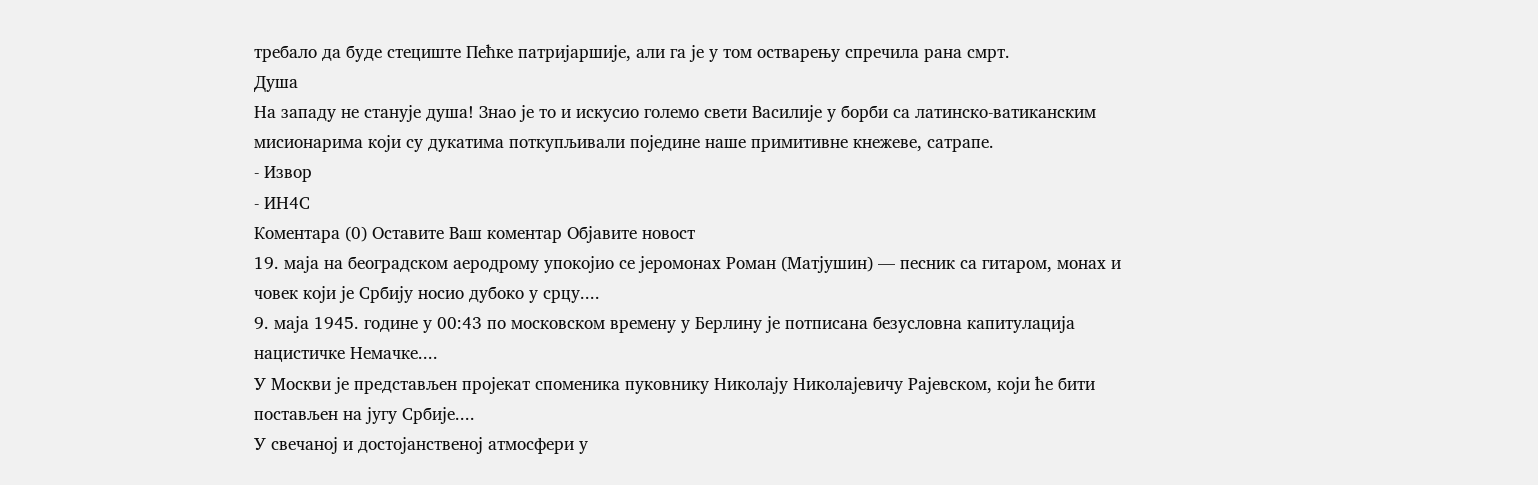требало да буде стециште Пећке патријаршије, али га је у том остварењу спречила рана смрт.
Душа
На западу не станује душа! Знао је то и искусио големо свети Василије у борби са латинско-ватиканским мисионарима који су дукатима поткупљивали поједине наше примитивне кнежеве, сатрапе.
- Извор
- ИН4С
Коментара (0) Оставите Ваш коментар Објавите новост
19. маја на београдском аеродрому упокојио се јеромонах Роман (Матјушин) — песник са гитаром, монах и човек који је Србију носио дубоко у срцу....
9. маја 1945. године у 00:43 по московском времену у Берлину је потписана безусловна капитулација нацистичке Немачке....
У Москви је представљен пројекат споменика пуковнику Николају Николајевичу Рајевском, који ће бити постављен на југу Србије....
У свечаној и достојанственој атмосфери у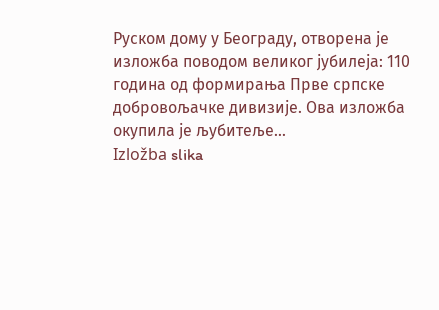Руском дому у Београду, отворена је изложба поводом великог јубилеја: 110 година од формирања Прве српске добровољачке дивизије. Ова изложба окупила је љубитеље...
Izložba slika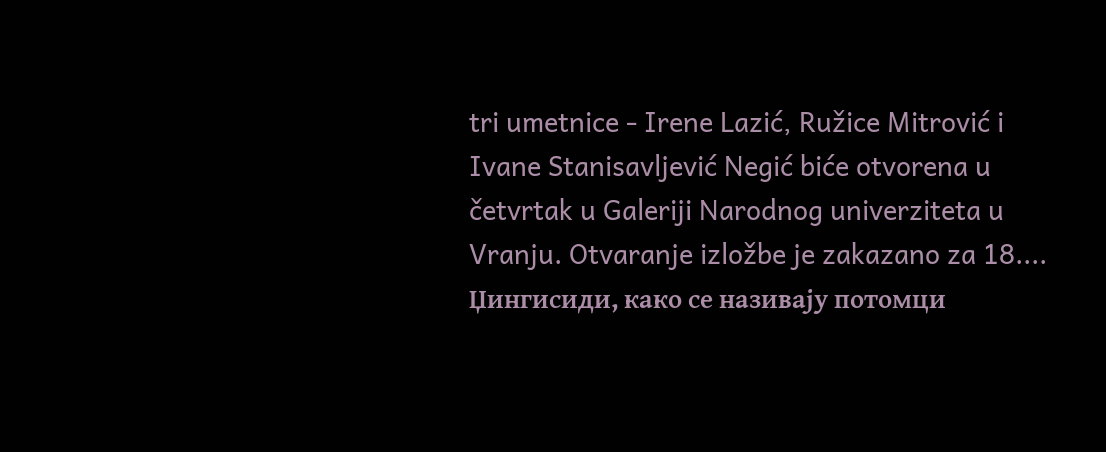tri umetnice - Irene Lazić, Ružice Mitrović i Ivane Stanisavljević Negić biće otvorena u četvrtak u Galeriji Narodnog univerziteta u Vranju. Otvaranje izložbe je zakazano za 18....
Џингисиди, како се називају потомци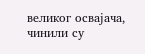великог освајача, чинили су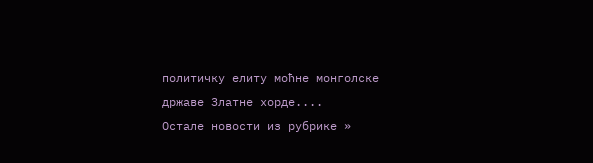политичку елиту моћне монголске државе Златне хорде....
Остале новости из рубрике »